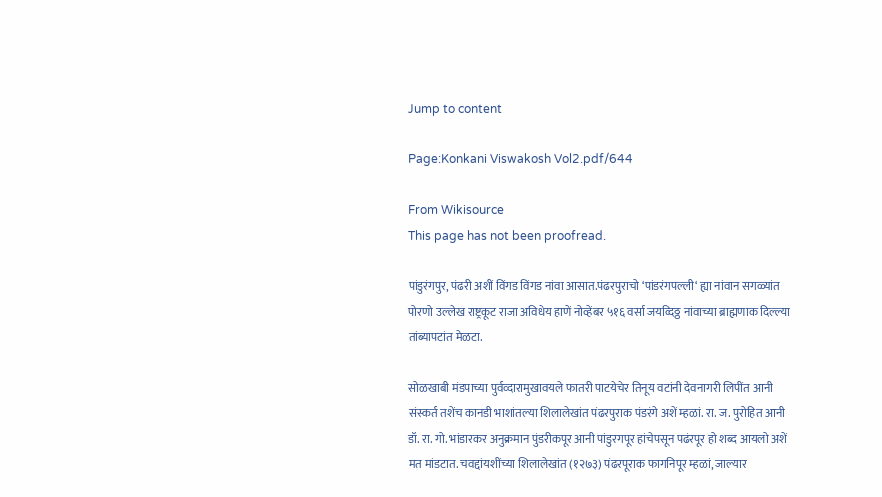Jump to content

Page:Konkani Viswakosh Vol2.pdf/644

From Wikisource
This page has not been proofread.

पांडुरंगपुर, पंढरी अशीं विंगड विंगड नांवा आसात.पंढरपुराचो ‘पांडरंगपल्ली‘ ह्या नांवान सगळ्यांत पोरणो उल्लेख राष्ट्रकूट राजा अविधेय हाणें नोव्हेंबर ५१६ वर्सा जयव्दिठ्ठ नांवाच्या ब्राह्मणाक दिल्ल्या तांब्यापटांत मेळटा.

सोळखाबी मंडपाच्या पुर्वव्दारामुखावयले फातरी पाटयेचेर तिनूय वटांनी देवनागरी लिपींत आनी संस्कर्त तशेंच कानडी भाशांतल्या शिलालेखांत पंढरपुराक पंडरंगे अशें म्हळां. रा. ज. पुरोहित आनी डॉ. रा. गो. भांडारकर अनुक्रमान पुंडरीकपूर आनी पांडुरगपूर हांचेपसून पढंरपूर हो शब्द आयलो अशें मत मांडटात. चवद्दांयशींच्या शिलालेखांत (१२७३) पंढरपूराक फागनिपूर म्हळां, जाल्यार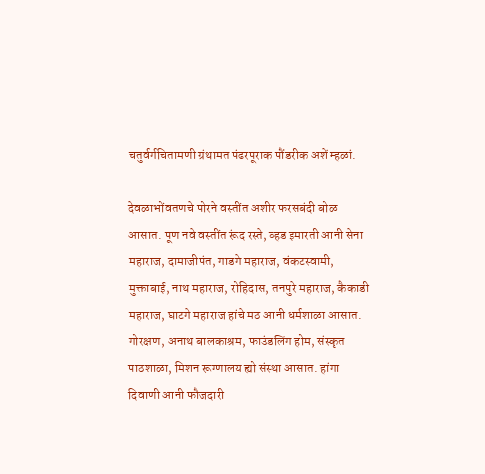चतुर्वर्गचितामणी ग्रंथामत पंढरपूराक पौंडरीक अशें म्हळां.

देवळाभोंवतणचे पोरने वस्तींत अशीर फरसबंदी बोळ आसात. पूण नवे वस्तींत रूंद रस्ते, व्हड इमारती आनी सेना महाराज, दामाजीपंत, गाडगे महाराज, वंकटस्वामी, मुक्ताबाई, नाथ महाराज, रोहिदास, तनपुरे महाराज, कैकाडी महाराज, घाटगे महाराज हांचे मठ आनी धर्मशाळा आसात. गोरक्षण, अनाथ बालकाश्रम, फाउंडलिंग होम, संस्कृत पाठशाळा, मिशन रूग्णालय ह्यो संस्था आसात. हांगा दिवाणी आनी फौजदारी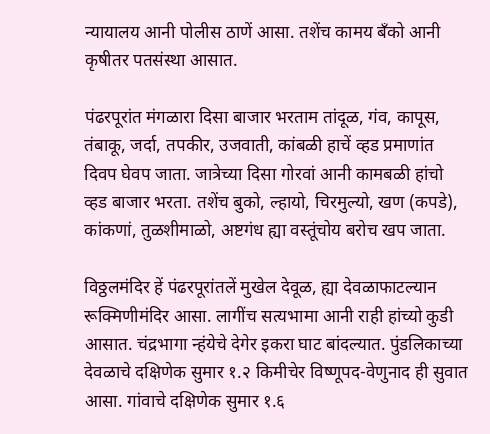न्यायालय आनी पोलीस ठाणें आसा. तशेंच कामय बँको आनी कृषीतर पतसंस्था आसात.

पंढरपूरांत मंगळारा दिसा बाजार भरताम तांदूळ, गंव, कापूस, तंबाकू, जर्दा, तपकीर, उजवाती, कांबळी हाचें व्हड प्रमाणांत दिवप घेवप जाता. जात्रेच्या दिसा गोरवां आनी कामबळी हांचो व्हड बाजार भरता. तशेंच बुको, ल्हायो, चिरमुल्यो, खण (कपडे), कांकणां, तुळशीमाळो, अष्टगंध ह्या वस्तूंचोय बरोच खप जाता.

विठ्ठलमंदिर हें पंढरपूरांतलें मुखेल देवूळ, ह्या देवळाफाटल्यान रूक्मिणीमंदिर आसा. लागींच सत्यभामा आनी राही हांच्यो कुडी आसात. चंद्रभागा न्हंयेचे देगेर इकरा घाट बांदल्यात. पुंडलिकाच्या देवळाचे दक्षिणेक सुमार १.२ किमीचेर विष्णूपद-वेणुनाद ही सुवात आसा. गांवाचे दक्षिणेक सुमार १.६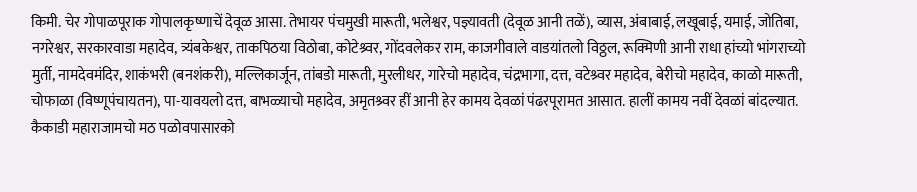किमी. चेर गोपाळपूराक गोपालकृष्णाचें देवूळ आसा. तेभायर पंचमुखी मारूती, भलेश्वर, पज्ञ्यावती (देवूळ आनी तळें), व्यास, अंबाबाई, लखूबाई, यमाई, जोतिबा, नगरेश्वर, सरकारवाडा महादेव, त्र्यंबकेश्वर, ताकपिठया विठोबा, कोटेश्र्वर, गोंदवलेकर राम, काजगीवाले वाडयांतलो विठ्ठल, रूक्मिणी आनी राधा हांच्यो भांगराच्यो मुर्ती, नामदेवमंदिर, शाकंभरी (बनशंकरी), मल्लिकार्जून, तांबडो मारूती, मुरलीधर, गारेचो महादेव, चंद्रभागा, दत्त, वटेश्र्वर महादेव, बेरीचो महादेव, काळो मारूती, चोफाळा (विष्णूपंचायतन), पा-यावयलो दत्त, बाभळ्याचो महादेव, अमृतश्र्वर हीं आनी हेर कामय देवळां पंढरपूरामत आसात. हालीं कामय नवीं देवळां बांदल्यात. कैकाडी महाराजामचो मठ पळोवपासारको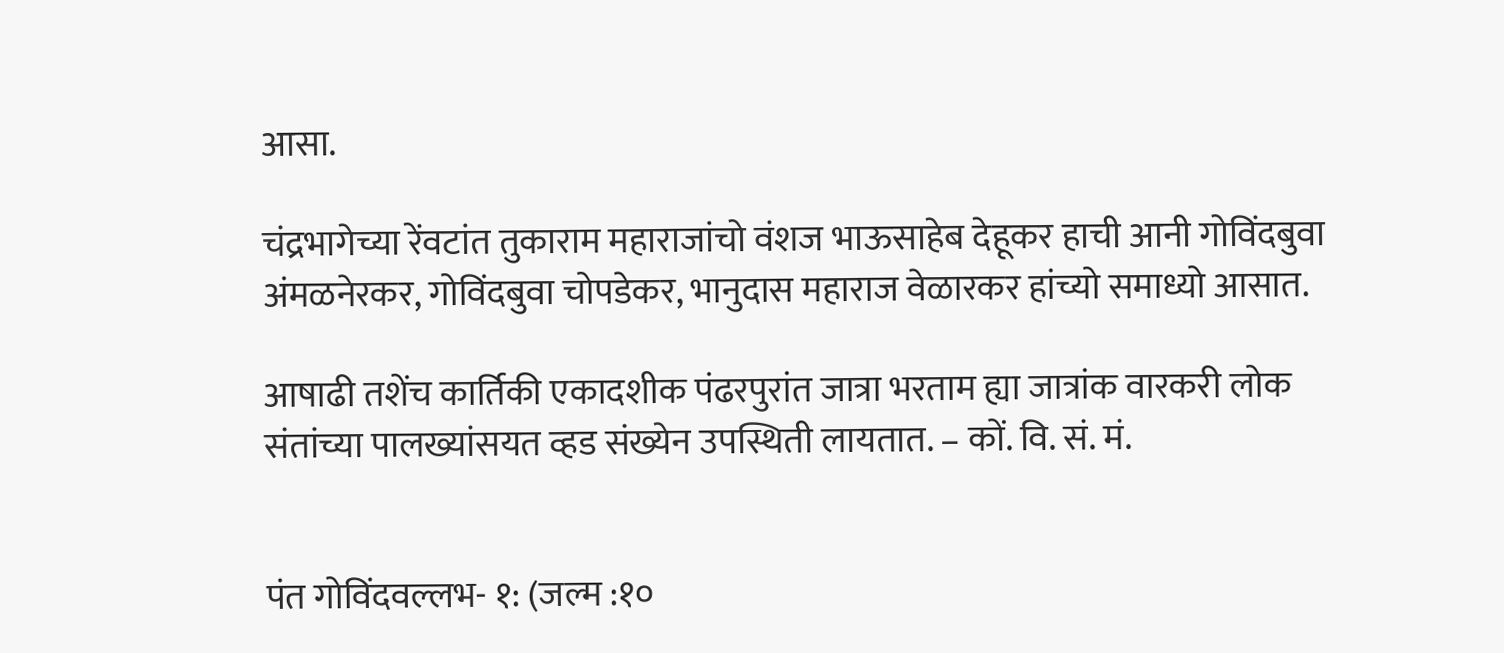आसा.

चंद्रभागेच्या रेंवटांत तुकाराम महाराजांचो वंशज भाऊसाहेब देहूकर हाची आनी गोविंदबुवा अंमळनेरकर, गोविंदबुवा चोपडेकर, भानुदास महाराज वेळारकर हांच्यो समाध्यो आसात.

आषाढी तशेंच कार्तिकी एकादशीक पंढरपुरांत जात्रा भरताम ह्या जात्रांक वारकरी लोक संतांच्या पालख्यांसयत व्हड संख्येन उपस्थिती लायतात. – कों. वि. सं. मं.


पंत गोविंदवल्लभ- १: (जल्म :१०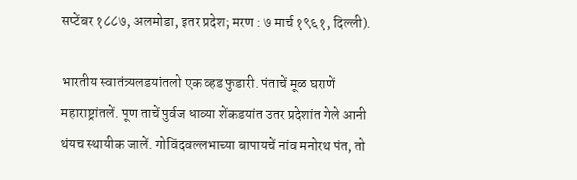सप्टेंबर १८८७, अलमोडा, इतर प्रदेश; मरण : ७ मार्च १९६१, दिल्ली).

भारतीय स्वातंत्र्यलडयांतलो एक व्हड फुडारी. पंताचें मूळ घराणें महाराष्ट्रांतलें. पूण ताचें पुर्वज धाव्या शेंकडयांत उतर प्रदेशांत गेले आनी थंयच स्थायीक जालें. गोविंदवल्लभाच्या बापायचें नांव मनोरथ पंत, तो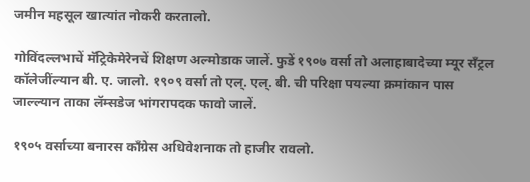जमीन महसूल खात्यांत नोकरी करतालो.

गोविंदल्लभाचें मॅट्रिकेमेरेनचें शिक्षण अल्मोडाक जालें. फुडें १९०७ वर्सा तो अलाहाबादेच्या म्यूर सँट्रल कॉलेजींल्यान बी. ए. जालो. १९०९ वर्सा तो एल्. एल्. बी. ची परिक्षा पयल्या क्रमांकान पास जाल्ल्यान ताका लॅम्सडेज भांगरापदक फावो जालें.

१९०५ वर्साच्या बनारस काँग्रेस अधिवेशनाक तो हाजीर रावलो.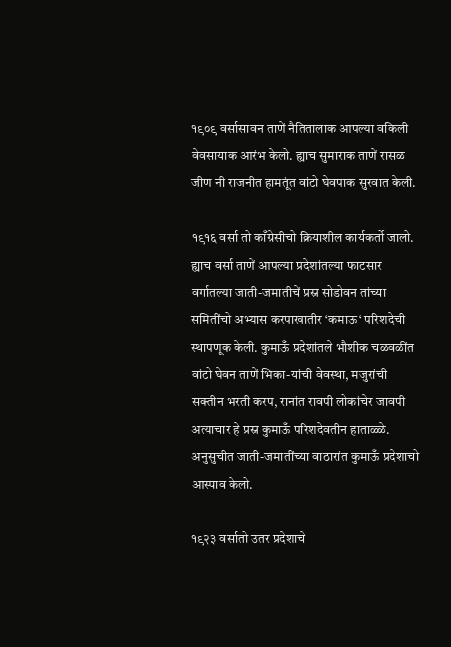१९०९ वर्सासावन ताणें नैतितालाक आपल्या वकिली वेवसायाक आरंभ केलो. ह्याच सुमाराक ताणें रासळ जीण नी राजनीत हामतूंत वांटो घेवपाक सुरवात केली.

१९१६ वर्सा तो काँग्रेसीचो क्रियाशील कार्यकर्तो जालो. ह्याच वर्सा ताणें आपल्या प्रदेशांतल्या फाटसार वर्गातल्या जाती-जमातीचें प्रस्न सोडोवन तांच्या समितींचो अभ्यास करपाखातीर ‘कमाऊ‘ परिशदेची स्थापणूक केली. कुमाऊँ प्रदेशांतले भौशीक चळवळींत वांटो घेवन ताणें भिका-यांची वेवस्था, मजुरांची सक्तीन भरती करप, रानांत रावपी लोकांचेर जावपी अत्याचार हे प्रस्न कुमाऊँ परिशदेवतीन हाताळ्ळे. अनुसुचीत जाती-जमातींच्या वाठारांत कुमाऊँ प्रदेशाचो आस्पाव केलो.

१९२३ वर्सातो उतर प्रदेशाचे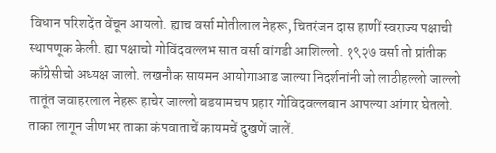विधान परिशदेंत वेंचून आयलो. ह्याच वर्सा मोतीलाल नेहरू, चितरंजन दास हाणीं स्वराज्य पक्षाची स्थापणूक केली. ह्या पक्षाचो गोविंदवल्लभ सात वर्सा वांगडी आशिल्लो. १९२७ वर्सा तो प्रांतीक काँग्रेसीचो अध्यक्ष जालो. लखनौक सायमन आयोगाआड जाल्या निदर्शनांनी जो लाठीहल्लो जाल्लो तातूंत जवाहरलाल नेहरू हाचेर जाल्लो बडयामचप प्रहार गोविदवल्लबान आपल्या आंगार घेतलो. ताका लागून जीणभर ताका कंपवाताचें कायमचें दुखणें जालें.